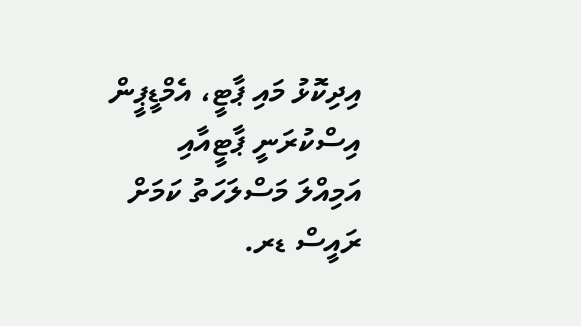އިދިކޮޅު މައި ޕާޓީ، އެމްޑީޕީން އިސްކުރަނީ ޕާޓީއާއި އަމިއްލަ މަސްލަހަތު ކަމަށް ރައީސް ޑރ.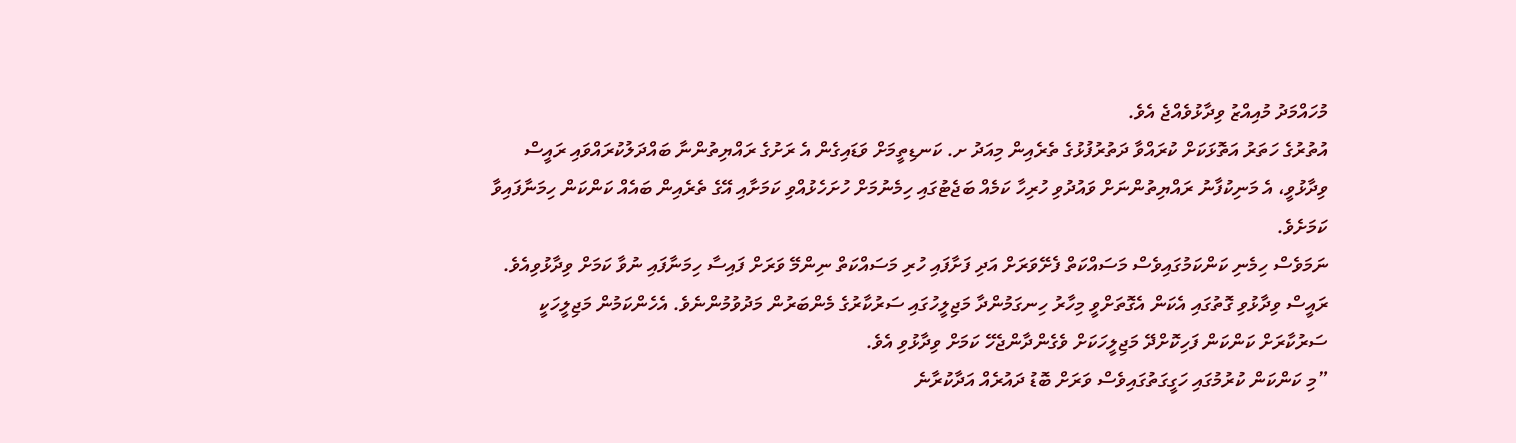މުހައްމަދު މުއިއްޒު ވިދާޅުވެއްޖެ އެވެ.
އުތުރުގެ ހަތަރު އަތޮޅަކަށް ކުރައްވާ ދަތުރުފުޅުގެ ތެރެއިން މިއަދު ށ. ކަނޑިތީމަށް ވަޑައިގެން އެ ރަށުގެ ރައްޔިތުންނާ ބައްދަލުކުރައްވައި ރައީސް ވިދާޅުވީ، އެ މަނިކުފާނު ރައްޔިތުންނަށް ވައުދުވި ހުރިހާ ކަމެއް ބަޖެޓުގައި ހިމެނުމަށް ހުށަހެޅުއްވި ކަމަށާއި އޭގެ ތެރެއިން ބައެއް ކަންކަން ހިމަނާފައިވާ ކަމަށެވެ.
ނަމަވެސް ހިމެނި ކަންކަމުގައިވެސް މަސައްކަތް ފެށޭވަރަށް އަދި ފަށާފައި ހުރި މަސައްކަތް ނިންމޭ ވަރަށް ފައިސާ ހިމަނާފައި ނުވާ ކަމަށް ވިދާޅުވިއެވެ.
ރައީސް ވިދާޅުވި ގޮތުގައި އެކަން އެގޮތަށްވީ މިހާރު ހިނގަމުންދާ މަޖިލީހުގައި ސަރުކާރުގެ މެންބަރުން މަދުވުމުންނެވެ. އެހެންކަމުން މަޖިލީހަކީ ސަރުކާރަށް ކަންކަން ފަހިކޮށްދޭ މަޖިލީހަކަށް ވެގެންދާންޖެހޭ ކަމަށް ވިދާޅުވި އެވެ.
”މި ކަންކަން ކުރުމުގައި ހަގީގަތުގައިވެސް ވަރަށް ބޮޑު ދައުރެއް އަދާކުރާނެ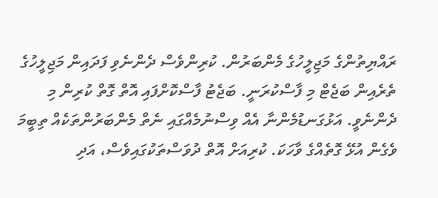ރައްޔިތުންގެ މަޖިލީހުގެ މެންބަރުން. ކުރިންވެސް ދެންނެވި ފަދައިން މަޖިލީހުގެ ތެރެއިން ބަޖެޓް މި ފާސްކުރަނީ. ބަޖެޓު ފާސްކޮށްފައި އޮތް ގޮތް ކުރިން މި ދެންނެވީ. އަޅުގަނޑުމެންނާ އެއް ވިސްނުމެއްގައި ނެތް މެންބަރުންތަކެއް ތިބީމަ ވެގެން އުޅޭ ގޮތެއްގެ ވާހަކަ. ކުރިއަށް އޮތް ދުވަސްތަކުގައިވެސް، އަދި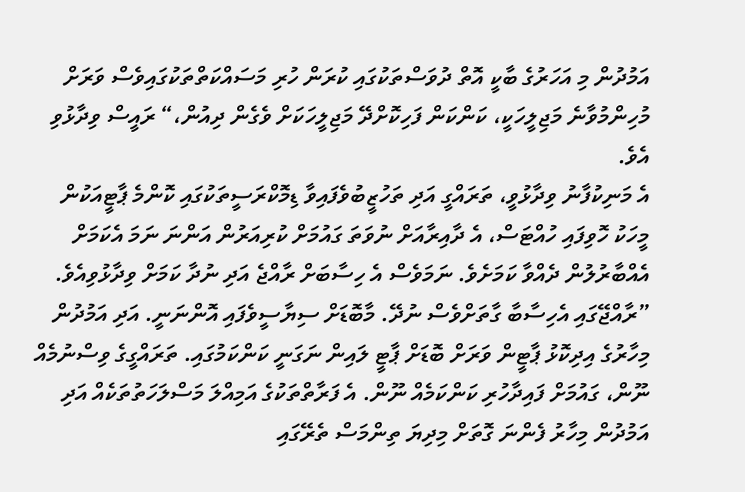އަމުދުން މި އަހަރުގެ ބާކީ އޮތް ދުވަސްތަކުގައި ކުރަން ހުރި މަސައްކަތްތަކުގައިވެސް ވަރަށް މުހިންމުވާނެ މަޖިލީހަކީ، ކަންކަން ފަހިކޮށްދޭ މަޖިލީހަކަށް ވެގެން ދިއުން،“ ރައީސް ވިދާޅުވި އެވެ.
އެ މަނިކުފާނު ވިދާޅުވީ، ތަރައްގީ އަދި ތަހުޒީބުވެފައިވާ ޑިމޮކްރަސީތަކުގައި ކޮންމެ ޕާޓީއަކުން މީހަކު ހޮވިފައި ހުއްޓަސް، އެ ދާއިރާއަށް ނުވަތަ ގައުމަށް ކުރިއަރުން އަންނަ ނަމަ އެކަމަށް އެއްބާރުލުން ދެއްވާ ކަމަށެވެ. ނަމަވެސް އެ ހިސާބަށް ރާއްޖެ އަދި ނުދާ ކަމަށް ވިދާޅުވިއެވެ.
”ރާއްޖޭގައި އެހިސާބާ ގާތަށްވެސް ނުދޭ. މާބޮޑަށް ސިޔާސީވެފައި އޮންނަނީ. އަދި އަމުދުން މިހާރުގެ އިދިކޮޅު ޕާޓީން ވަރަށް ބޮޑަށް ޕާޓީ ލައިން ނަގަނީ ކަންކަމުގައި. ތަރައްގީގެ ވިސްނުމެއް ނޫން، ގައުމަށް ފައިދާހުރި ކަންކަމެއް ނޫން. އެ ފަރާތްތަކުގެ އަމިއްލަ މަސްލަހަތުތަކެއް އަދި އަމުދުން މިހާރު ފެންނަ ގޮތަށް މިދިޔަ ތިންމަސް ތެރޭގައި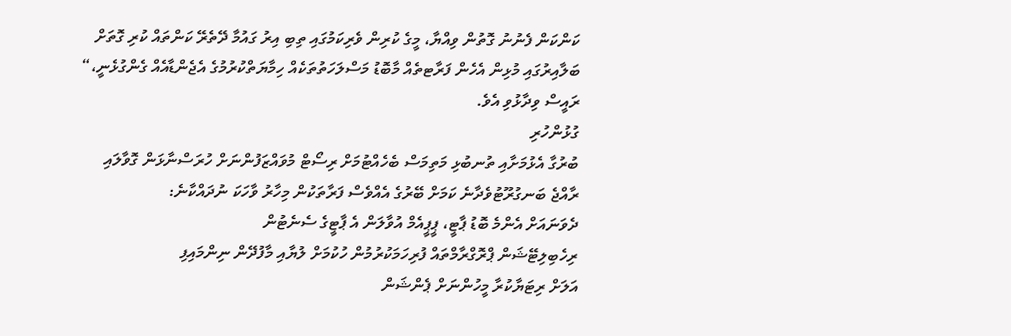ކަންކަން ފެނުނު ގޮތުން ވިއްޔާ، މީގެ ކުރިން ވެރިކަމުގައި ތިބި އިރު ގައުމާ ދޭތެރޭ ކަންތައް ކުރި ގޮތަށް ބަލާއިރުގައި މުޅިން އެހެން ފަރާޓތެއް މާބޮޑު މަސްލަހަތުތަކެއް ހިމާޔަތްކުރުމުގެ އެޖެންޑާއެއް ގެންގުޅެނީ،“ ރައީސް ވިދާޅުވި އެވެ.
ގުޅުންހުރި
ބުރުގާ އެޅުމަށާއި ތުނބުޅި މަތިމަސް ބެހެއްޓުމަށް ރިސޯޓް މުވައްޒަފުންނަށް ހުރަސްނާޅަން ގޮވާލައި
ރާއްޖެ ބަނގުރޫޓުވެދާނެ ކަމަށް ބޭރުގެ އެއްވެސް ފަރާތަކުން މިހާރު ވާހަކަ ނުދައްކާނެ:
ދެވަނައަށް އެންމެ ބޮޑު ޕާޓީ، ޕީޕީއެމް އުވާލަން އެ ޕާޓީގެ ސެނެޓުން
ރިހެބިލިޓޭޝަން ޕްރޮގްރާމްތައް ފުރިހަމަކުރުމުން ހުކުމަށް ލުޔާއި މާފުދޭން ނިންމައިފި
އަލަށް ރިޓަޔާކުރާ މީހުންނަށް ޕެންޝަން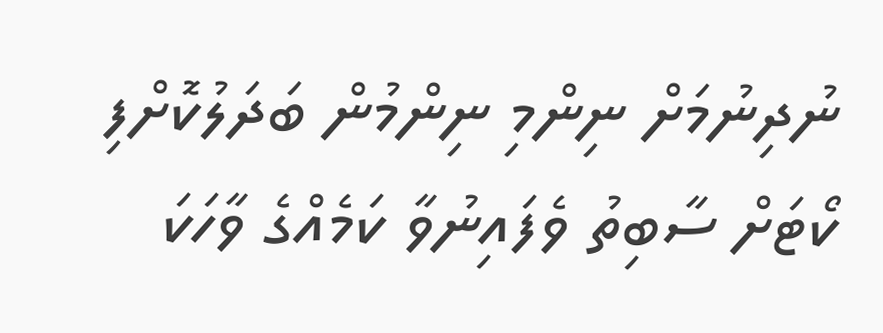ނުދިނުމަށް ނިންމި ނިންމުން ބަދަލުކޮށްފި
ކޯޓަށް ސާބިތު ވެފައިނުވާ ކަމެއްގެ ވާހަކަ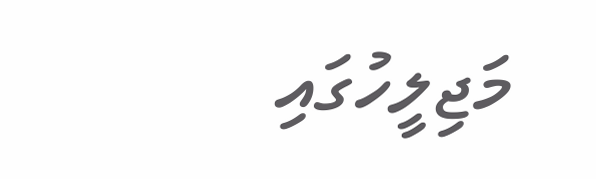މަޖިލީހުގައި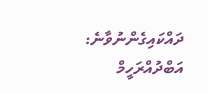ދައްކައިގެންނުވާނެ: އަބްދުއްރަހީމް